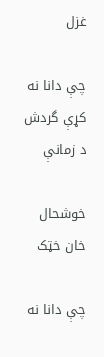غزل

چې دانا نه کړې گردش د زمانې

خوشحال خان خټک

چې دانا نه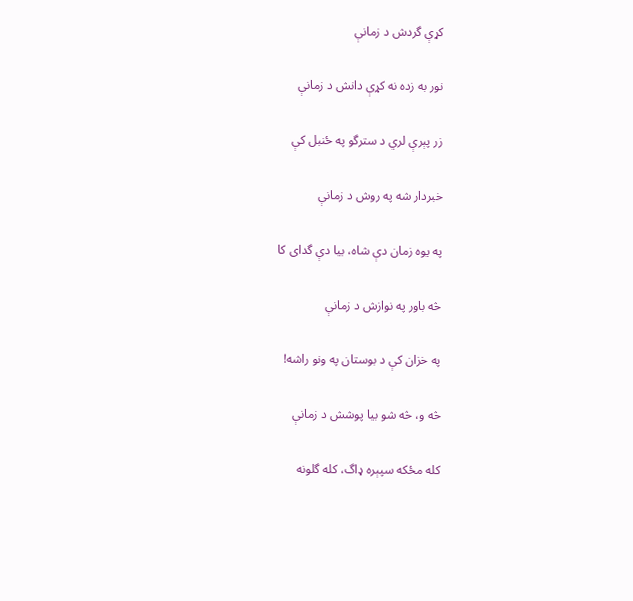کړې گردش د زمانې

نور به زده نه کړې دانش د زمانې

زر پېرې لري د سترگو په ځنبل کې

خبردار شه په روش د زمانې

په يوه زمان دې شاه، بيا دې گدای کا

څه باور په نوازش د زمانې

په خزان کې د بوستان په ونو راشه!

څه و، څه شو بيا پوشش د زمانې

کله مځکه سپېره ډاگ، کله گلونه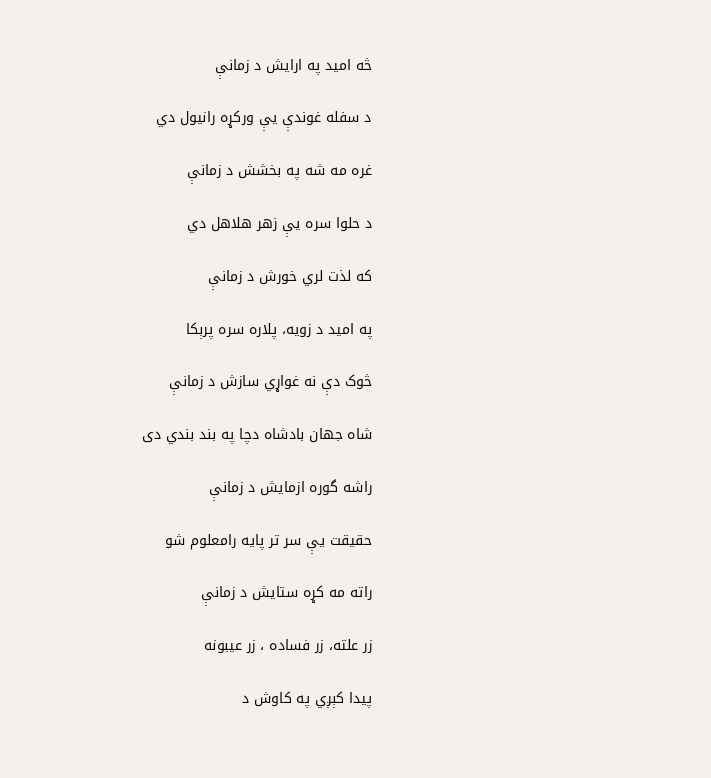څه اميد په ارايش د زمانې

د سفله غوندې يې ورکړه رانيول دي

غره مه شه په بخشش د زمانې

د حلوا سره يې زهر هلاهل دي

که لذت لري خورش د زمانې

په اميد د زويه، پلاره سره پرېکا

څوک دې نه غواړي سازش د زمانې

شاه جهان بادشاه دچا په بند بندي دی

راشه گوره ازمايش د زمانې

حقيقت يې سر تر پايه رامعلوم شو

راته مه کړه ستايش د زمانې

زر علته، زر فساده ، زر عيبونه

پيدا کېږي په کاوش د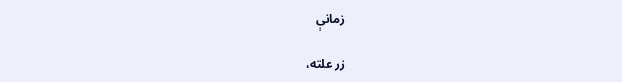زمانې

زر علته،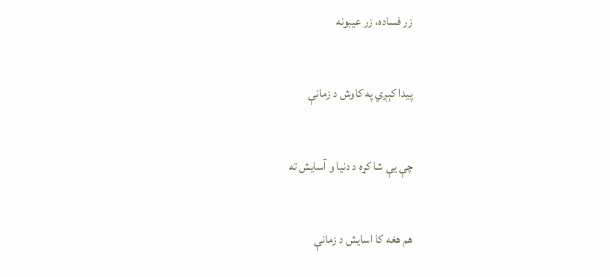زر فساده، زر عيبونه

پيدا کېږي په کاوش د زمانې

چې يې شا کړه د دنيا و آسايش ته

هم هغه کا اسايش د زمانې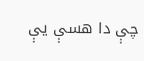چې دا هسې يې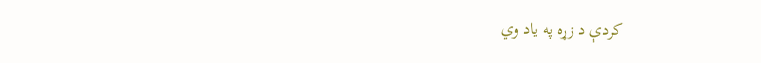کردې د زړه په ياد وي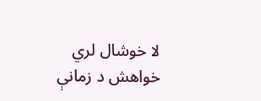لا خوشال لري خواهش د زمانې